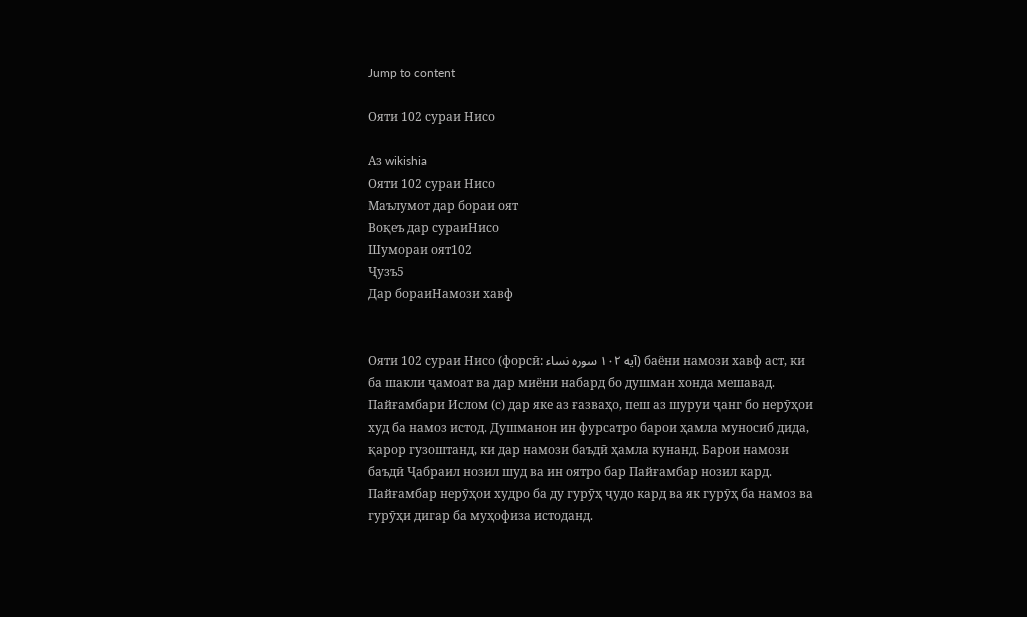Jump to content

Ояти 102 сураи Нисо

Аз wikishia
Ояти 102 сураи Нисо
Маълумот дар бораи оят
Воқеъ дар сураиНисо
Шумораи оят102
Ҷузъ5
Дар бораиНамози хавф


Ояти 102 сураи Нисо (форсӣ: آیه ۱۰۲ سوره نساء) баёни намози хавф аст, ки ба шакли ҷамоат ва дар миёни набард бо душман хонда мешавад. Пайғамбари Ислом (с) дар яке аз ғазваҳо, пеш аз шуруи ҷанг бо нерӯҳои худ ба намоз истод. Душманон ин фурсатро барои ҳамла муносиб дида, қарор гузоштанд, ки дар намози баъдӣ ҳамла кунанд. Барои намози баъдӣ Ҷабраил нозил шуд ва ин оятро бар Пайғамбар нозил кард. Пайғамбар нерӯҳои худро ба ду гурӯҳ ҷудо кард ва як гурӯҳ ба намоз ва гурӯҳи дигар ба муҳофиза истоданд.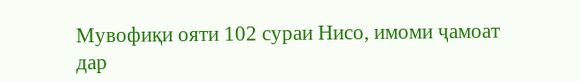Мувофиқи ояти 102 сураи Нисо, имоми ҷамоат дар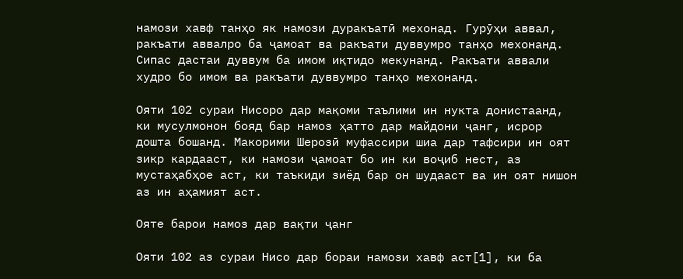намози хавф танҳо як намози дуракъатӣ мехонад. Гурӯҳи аввал, ракъати аввалро ба ҷамоат ва ракъати дуввумро танҳо мехонанд. Сипас дастаи дуввум ба имом иқтидо мекунанд. Ракъати аввали худро бо имом ва ракъати дуввумро танҳо мехонанд.

Ояти 102 сураи Нисоро дар мақоми таълими ин нукта донистаанд, ки мусулмонон бояд бар намоз ҳатто дар майдони ҷанг, исрор дошта бошанд. Макорими Шерозӣ муфассири шиа дар тафсири ин оят зикр кардааст, ки намози ҷамоат бо ин ки воҷиб нест, аз мустаҳабҳое аст, ки таъкиди зиёд бар он шудааст ва ин оят нишон аз ин аҳамият аст.

Ояте барои намоз дар вақти ҷанг

Ояти 102 аз сураи Нисо дар бораи намози хавф аст[1], ки ба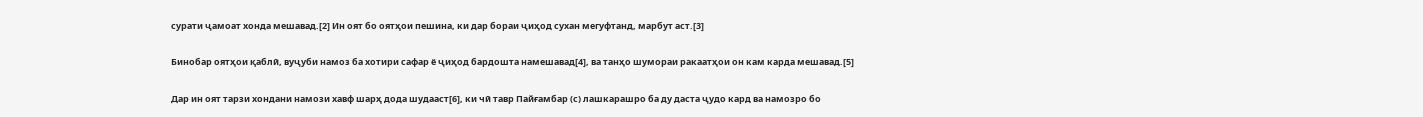сурати ҷамоат хонда мешавад.[2] Ин оят бо оятҳои пешина, ки дар бораи ҷиҳод сухан мегуфтанд, марбут аст.[3]

Бинобар оятҳои қаблӣ, вуҷуби намоз ба хотири сафар ё ҷиҳод бардошта намешавад[4], ва танҳо шумораи ракаатҳои он кам карда мешавад.[5]

Дар ин оят тарзи хондани намози хавф шарҳ дода шудааст[6], ки чӣ тавр Пайғамбар (с) лашкарашро ба ду даста ҷудо кард ва намозро бо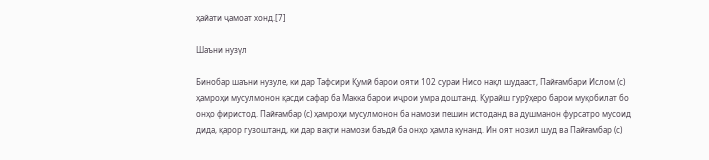ҳайати ҷамоат хонд.[7]

Шаъни нузүл

Бинобар шаъни нузуле, ки дар Тафсири Қумӣ барои ояти 102 сураи Нисо нақл шудааст, Пайғамбари Ислом (с) ҳамроҳи мусулмонон қасди сафар ба Макка барои иҷрои умра доштанд. Қурайш гурӯҳеро барои муқобилат бо онҳо фиристод. Пайғамбар (с) ҳамроҳи мусулмонон ба намози пешин истоданд ва душманон фурсатро мусоид дида, қарор гузоштанд, ки дар вақти намози баъдӣ ба онҳо ҳамла кунанд. Ин оят нозил шуд ва Пайғамбар (с)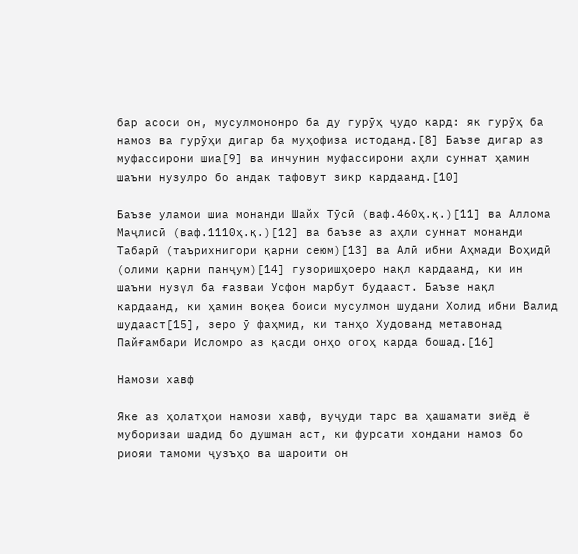бар асоси он, мусулмононро ба ду гурӯҳ ҷудо кард: як гурӯҳ ба намоз ва гурӯҳи дигар ба муҳофиза истоданд.[8] Баъзе дигар аз муфассирони шиа[9] ва инчунин муфассирони аҳли суннат ҳамин шаъни нузулро бо андак тафовут зикр кардаанд.[10]

Баъзе уламои шиа монанди Шайх Тӯсӣ (ваф.460ҳ.қ.)[11] ва Аллома Маҷлисӣ (ваф.1110ҳ.қ.)[12] ва баъзе аз аҳли суннат монанди Табарӣ (таърихнигори қарни сеюм)[13] ва Алӣ ибни Аҳмади Воҳидӣ (олими қарни панҷум)[14] гузоришҳоеро нақл кардаанд, ки ин шаъни нузүл ба ғазваи Усфон марбут будааст. Баъзе нақл кардаанд, ки ҳамин воқеа боиси мусулмон шудани Холид ибни Валид шудааст[15], зеро ӯ фаҳмид, ки танҳо Худованд метавонад Пайғамбари Исломро аз қасди онҳо огоҳ карда бошад.[16]

Намози хавф

Яке аз ҳолатҳои намози хавф, вуҷуди тарс ва ҳашамати зиёд ё муборизаи шадид бо душман аст, ки фурсати хондани намоз бо риояи тамоми ҷузъҳо ва шароити он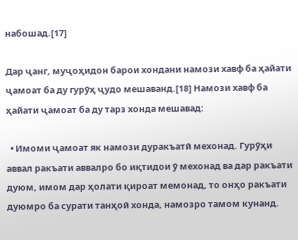набошад.[17]

Дар ҷанг, муҷоҳидон барои хондани намози хавф ба ҳайати ҷамоат ба ду гурӯҳ ҷудо мешаванд.[18] Намози хавф ба ҳайати ҷамоат ба ду тарз хонда мешавад:

  • Имоми ҷамоат як намози дуракъатӣ мехонад. Гурӯҳи аввал ракъати аввалро бо иқтидои ӯ мехонад ва дар ракъати дуюм, имом дар ҳолати қироат мемонад, то онҳо ракъати дуюмро ба сурати танҳоӣ хонда, намозро тамом кунанд.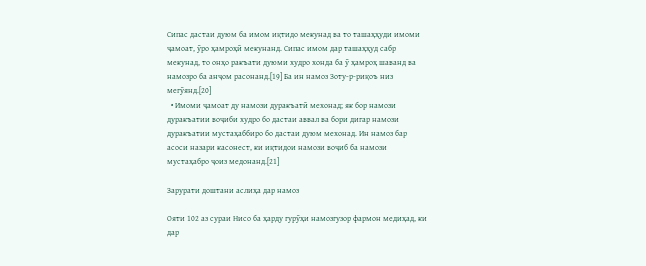Сипас дастаи дуюм ба имом иқтидо мекунад ва то ташаҳҳуди имоми ҷамоат, ӯро ҳамроҳӣ мекунанд. Сипас имом дар ташаҳҳуд сабр мекунад, то онҳо ракъати дуюми худро хонда ба ӯ ҳамроҳ шаванд ва намозро ба анҷом расонанд.[19] Ба ин намоз Зоту-р-риқоъ низ мегӯянд.[20]
  • Имоми ҷамоат ду намози дуракъатӣ мехонад; як бор намози дуракъатии воҷиби худро бо дастаи аввал ва бори дигар намози дуракъатии мустаҳаббиро бо дастаи дуюм мехонад. Ин намоз бар асоси назари касонест, ки иқтидои намози воҷиб ба намози мустаҳабро ҷоиз медонанд.[21]

Зарурати доштани аслиҳа дар намоз

Ояти 102 аз сураи Нисо ба ҳарду гурӯҳи намозгузор фармон медиҳад, ки дар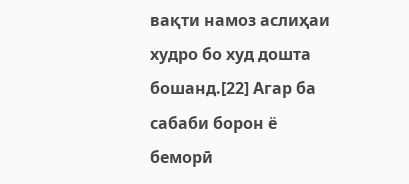вақти намоз аслиҳаи худро бо худ дошта бошанд.[22] Агар ба сабаби борон ё беморӣ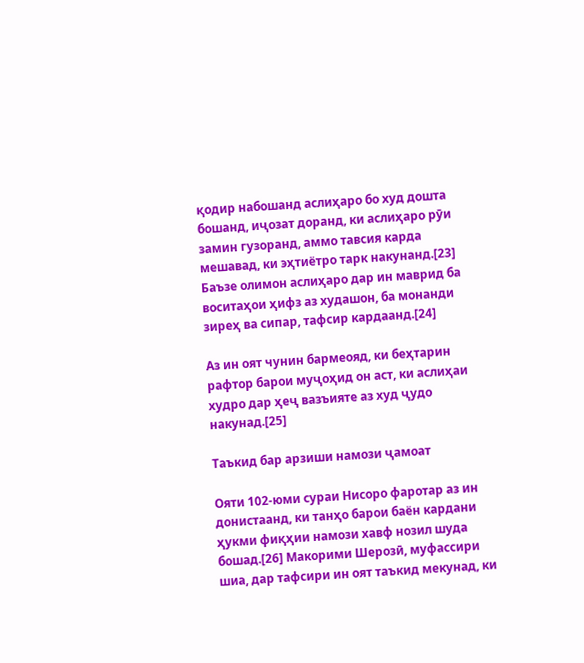қодир набошанд аслиҳаро бо худ дошта бошанд, иҷозат доранд, ки аслиҳаро рӯи замин гузоранд, аммо тавсия карда мешавад, ки эҳтиётро тарк накунанд.[23] Баъзе олимон аслиҳаро дар ин маврид ба воситаҳои ҳифз аз худашон, ба монанди зиреҳ ва сипар, тафсир кардаанд.[24]

Аз ин оят чунин бармеояд, ки беҳтарин рафтор барои муҷоҳид он аст, ки аслиҳаи худро дар ҳеҷ вазъияте аз худ ҷудо накунад.[25]

Таъкид бар арзиши намози ҷамоат

Ояти 102-юми сураи Нисоро фаротар аз ин донистаанд, ки танҳо барои баён кардани ҳукми фиқҳии намози хавф нозил шуда бошад.[26] Макорими Шерозӣ, муфассири шиа, дар тафсири ин оят таъкид мекунад, ки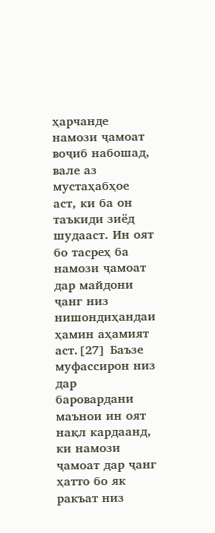ҳарчанде намози ҷамоат воҷиб набошад, вале аз мустаҳабҳое аст, ки ба он таъкиди зиёд шудааст. Ин оят бо тасреҳ ба намози ҷамоат дар майдони ҷанг низ нишондиҳандаи ҳамин аҳамият аст.[27] Баъзе муфассирон низ дар баровардани маънои ин оят нақл кардаанд, ки намози ҷамоат дар ҷанг ҳатто бо як ракъат низ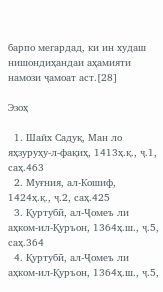барпо мегардад, ки ин худаш нишондиҳандаи аҳамияти намози ҷамоат аст.[28]

Эзоҳ

  1. Шайх Садуқ, Ман ло яҳзуруҳу-л-фақиҳ, 1413ҳ.қ., ҷ.1, саҳ.463
  2. Муғния, ал-Кошиф, 1424ҳ.қ., ҷ.2, саҳ.425
  3. Қуртубӣ, ал-Ҷомеъ ли аҳком-ил-Қуръон, 1364ҳ.ш., ҷ.5, саҳ.364
  4. Қуртубӣ, ал-Ҷомеъ ли аҳком-ил-Қуръон, 1364ҳ.ш., ҷ.5,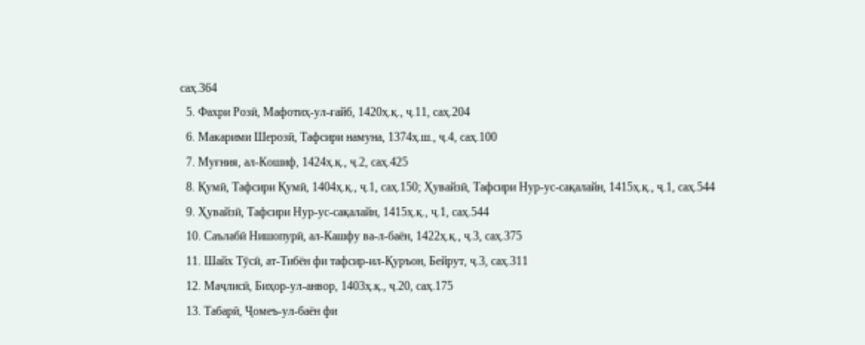саҳ.364
  5. Фахри Розӣ, Мафотиҳ-ул-ғайб, 1420ҳ.қ., ҷ.11, саҳ.204
  6. Макарими Шерозӣ, Тафсири намуна, 1374ҳ.ш., ҷ.4, саҳ.100
  7. Муғния, ал-Кошиф, 1424ҳ.қ., ҷ.2, саҳ.425
  8. Қумӣ, Тафсири Қумӣ, 1404ҳ.қ., ҷ.1, саҳ.150; Ҳувайзӣ, Тафсири Нур-ус-сақалайн, 1415ҳ.қ., ҷ.1, саҳ.544
  9. Ҳувайзӣ, Тафсири Нур-ус-сақалайн, 1415ҳ.қ., ҷ.1, саҳ.544
  10. Саълабӣ Нишопурӣ, ал-Кашфу ва-л-баён, 1422ҳ.қ., ҷ.3, саҳ.375
  11. Шайх Тӯсӣ, ат-Тибён фи тафсир-ил-Қуръон, Бейрут, ҷ.3, саҳ.311
  12. Маҷлисӣ, Биҳор-ул-анвор, 1403ҳ.қ., ҷ.20, саҳ.175
  13. Табарӣ, Ҷомеъ-ул-баён фи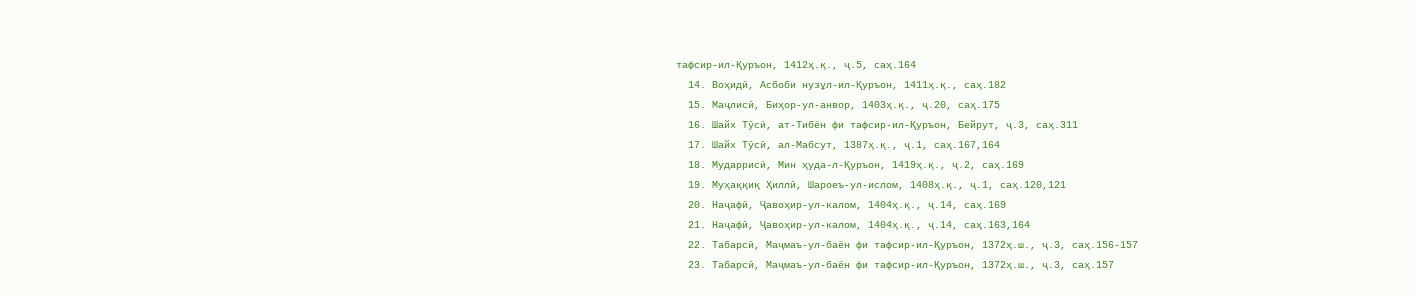тафсир-ил-Қуръон, 1412ҳ.қ., ҷ.5, саҳ.164
  14. Воҳидӣ, Асбоби нузұл-ил-Қуръон, 1411ҳ.қ., саҳ.182
  15. Маҷлисӣ, Биҳор-ул-анвор, 1403ҳ.қ., ҷ.20, саҳ.175
  16. Шайх Тӯсӣ, ат-Тибён фи тафсир-ил-Қуръон, Бейрут, ҷ.3, саҳ.311
  17. Шайх Тӯсӣ, ал-Мабсут, 1387ҳ.қ., ҷ.1, саҳ.167,164
  18. Мударрисӣ, Мин ҳуда-л-Қуръон, 1419ҳ.қ., ҷ.2, саҳ.169
  19. Муҳаққиқ Ҳиллӣ, Шароеъ-ул-ислом, 1408ҳ.қ., ҷ.1, саҳ.120,121
  20. Наҷафӣ, Ҷавоҳир-ул-калом, 1404ҳ.қ., ҷ.14, саҳ.169
  21. Наҷафӣ, Ҷавоҳир-ул-калом, 1404ҳ.қ., ҷ.14, саҳ.163,164
  22. Табарсӣ, Маҷмаъ-ул-баён фи тафсир-ил-Қуръон, 1372ҳ.ш., ҷ.3, саҳ.156-157
  23. Табарсӣ, Маҷмаъ-ул-баён фи тафсир-ил-Қуръон, 1372ҳ.ш., ҷ.3, саҳ.157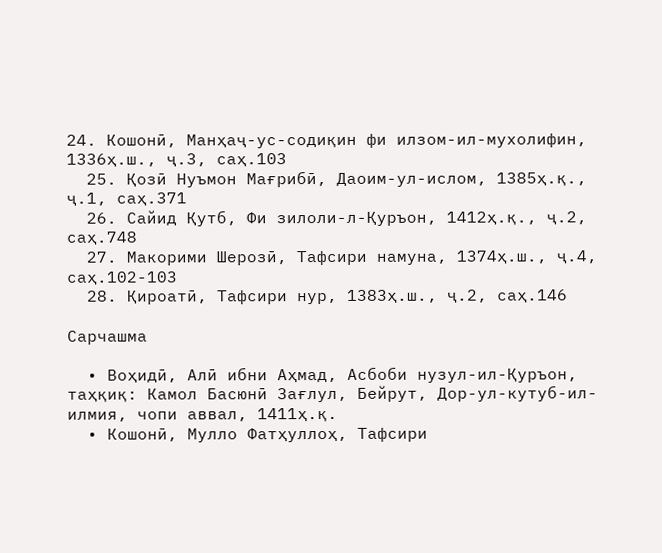24. Кошонӣ, Манҳаҷ-ус-содиқин фи илзом-ил-мухолифин, 1336ҳ.ш., ҷ.3, саҳ.103
  25. Қозӣ Нуъмон Мағрибӣ, Даоим-ул-ислом, 1385ҳ.қ., ҷ.1, саҳ.371
  26. Сайид Қутб, Фи зилоли-л-Қуръон, 1412ҳ.қ., ҷ.2, саҳ.748
  27. Макорими Шерозӣ, Тафсири намуна, 1374ҳ.ш., ҷ.4, саҳ.102-103
  28. Қироатӣ, Тафсири нур, 1383ҳ.ш., ҷ.2, саҳ.146

Сарчашма

  • Воҳидӣ, Aлӣ ибни Аҳмад, Асбоби нузул-ил-Қуръон, таҳқиқ: Камол Басюнӣ Зағлул, Бейрут, Дор-ул-кутуб-ил-илмия, чопи аввал, 1411ҳ.қ.
  • Кошонӣ, Мулло Фатҳуллоҳ, Тафсири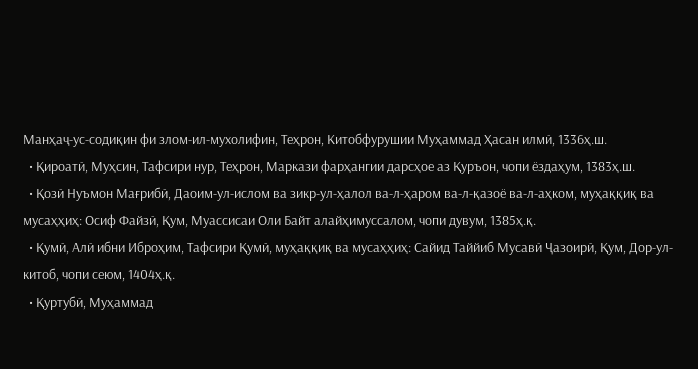Манҳаҷ-ус-содиқин фи злом-ил-мухолифин, Теҳрон, Китобфурушии Муҳаммад Ҳасан илмӣ, 1336ҳ.ш.
  • Қироатӣ, Муҳсин, Тафсири нур, Теҳрон, Маркази фарҳангии дарсҳое аз Қуръон, чопи ёздаҳум, 1383ҳ.ш.
  • Қозӣ Нуъмон Мағрибӣ, Даоим-ул-ислом ва зикр-ул-ҳалол ва-л-ҳаром ва-л-қазоё ва-л-аҳком, муҳаққиқ ва мусаҳҳиҳ: Осиф Файзӣ, Қум, Муассисаи Оли Байт алайҳимуссалом, чопи дувум, 1385ҳ.қ.
  • Қумӣ, Алӣ ибни Иброҳим, Тафсири Қумӣ, муҳаққиқ ва мусаҳҳиҳ: Сайид Таййиб Мусавӣ Ҷазоирӣ, Қум, Дор-ул-китоб, чопи сеюм, 1404ҳ.қ.
  • Қуртубӣ, Муҳаммад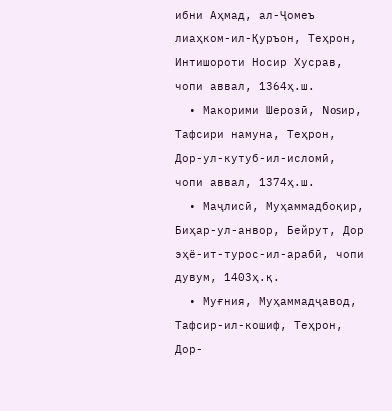ибни Аҳмад, ал-Ҷомеъ лиаҳком-ил-Қуръон, Теҳрон, Интишороти Носир Хусрав, чопи аввал, 1364ҳ.ш.
  • Макорими Шерозӣ, Nosир, Тафсири намуна, Теҳрон, Дор-ул-кутуб-ил-исломӣ, чопи аввал, 1374ҳ.ш.
  • Маҷлисӣ, Муҳаммадбоқир, Биҳар-ул-анвор, Бейрут, Дор эҳё-ит-турос-ил-арабӣ, чопи дувум, 1403ҳ.қ.
  • Муғния, Муҳаммадҷавод, Тафсир-ил-кошиф, Теҳрон, Дор-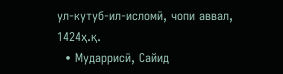ул-кутуб-ил-исломӣ, чопи аввал, 1424ҳ.қ.
  • Мударрисӣ, Сайид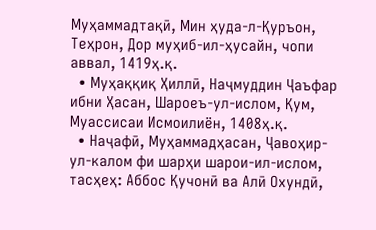Муҳаммадтақӣ, Мин ҳуда-л-Қуръон, Теҳрон, Дор муҳиб-ил-ҳусайн, чопи аввал, 1419ҳ.қ.
  • Муҳаққиқ Ҳиллӣ, Наҷмуддин Ҷаъфар ибни Ҳасан, Шароеъ-ул-ислом, Қум, Муассисаи Исмоилиён, 1408ҳ.қ.
  • Наҷафӣ, Муҳаммадҳасан, Ҷавоҳир-ул-калом фи шарҳи шарои-ил-ислом, тасҳеҳ: Аббос Қучонӣ ва Aлӣ Охундӣ,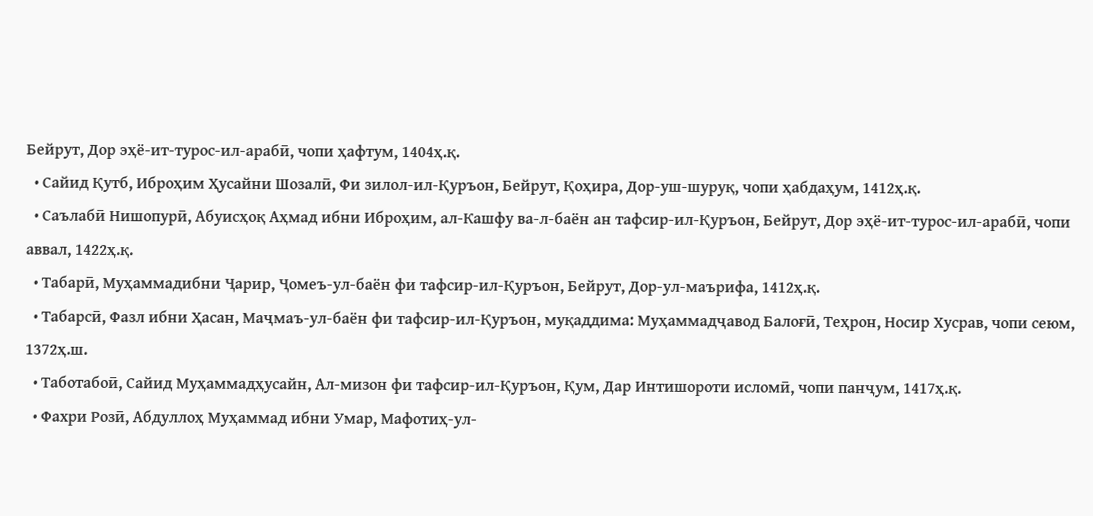Бейрут, Дор эҳё-ит-турос-ил-арабӣ, чопи ҳафтум, 1404ҳ.қ.
  • Сайид Қутб, Иброҳим Ҳусайни Шозалӣ, Фи зилол-ил-Қуръон, Бейрут, Қоҳира, Дор-уш-шуруқ, чопи ҳабдаҳум, 1412ҳ.қ.
  • Саълабӣ Нишопурӣ, Абуисҳоқ Аҳмад ибни Иброҳим, ал-Кашфу ва-л-баён ан тафсир-ил-Қуръон, Бейрут, Дор эҳё-ит-турос-ил-арабӣ, чопи аввал, 1422ҳ.қ.
  • Табарӣ, Муҳаммадибни Ҷарир, Ҷомеъ-ул-баён фи тафсир-ил-Қуръон, Бейрут, Дор-ул-маърифа, 1412ҳ.қ.
  • Табарсӣ, Фазл ибни Ҳасан, Маҷмаъ-ул-баён фи тафсир-ил-Қуръон, муқаддима: Муҳаммадҷавод Балоғӣ, Теҳрон, Носир Хусрав, чопи сеюм, 1372ҳ.ш.
  • Таботабоӣ, Сайид Муҳаммадҳусайн, Ал-мизон фи тафсир-ил-Қуръон, Қум, Дар Интишороти исломӣ, чопи панҷум, 1417ҳ.қ.
  • Фахри Розӣ, Абдуллоҳ Муҳаммад ибни Умар, Мафотиҳ-ул-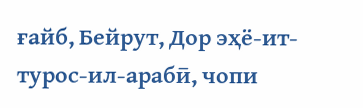ғайб, Бейрут, Дор эҳё-ит-турос-ил-арабӣ, чопи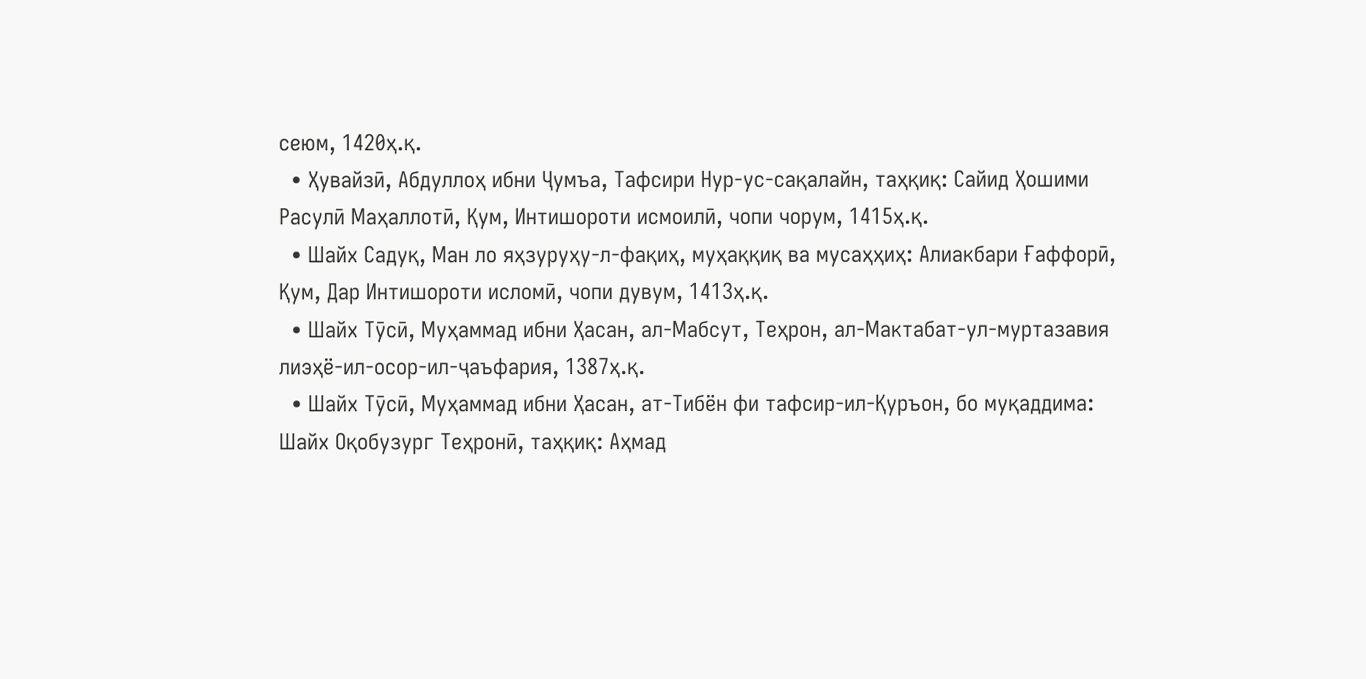сеюм, 1420ҳ.қ.
  • Ҳувайзӣ, Абдуллоҳ ибни Ҷумъа, Тафсири Нур-ус-сақалайн, таҳқиқ: Сайид Ҳошими Расулӣ Маҳаллотӣ, Қум, Интишороти исмоилӣ, чопи чорум, 1415ҳ.қ.
  • Шайх Садуқ, Ман ло яҳзуруҳу-л-фақиҳ, муҳаққиқ ва мусаҳҳиҳ: Алиакбари Ғаффорӣ, Қум, Дар Интишороти исломӣ, чопи дувум, 1413ҳ.қ.
  • Шайх Тӯсӣ, Муҳаммад ибни Ҳасан, ал-Мабсут, Теҳрон, ал-Мактабат-ул-муртазавия лиэҳё-ил-осор-ил-ҷаъфария, 1387ҳ.қ.
  • Шайх Тӯсӣ, Муҳаммад ибни Ҳасан, ат-Тибён фи тафсир-ил-Қуръон, бо муқаддима: Шайх Оқобузург Теҳронӣ, таҳқиқ: Аҳмад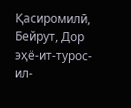Қасиромилӣ, Бейрут, Дор эҳё-ит-турос-ил-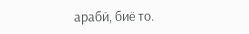арабӣ, биё то.